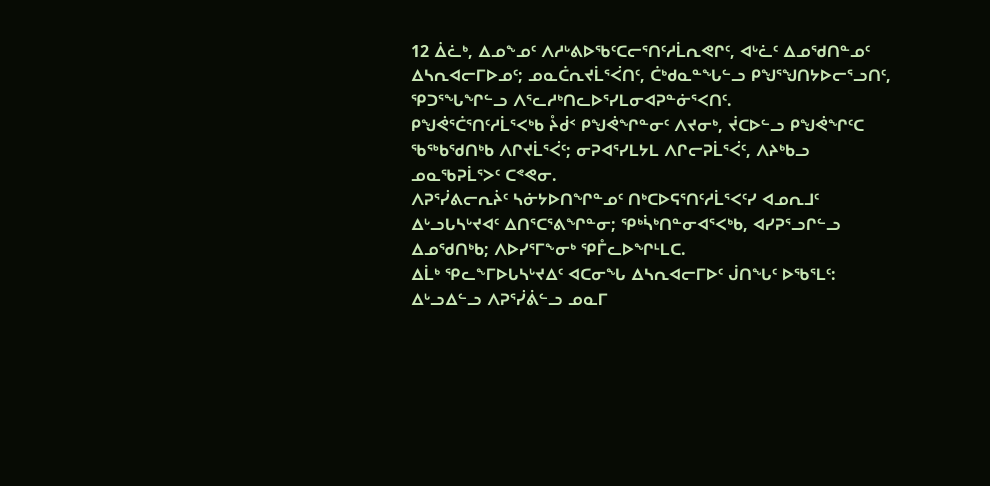12 ᐄᓛᒃ, ᐃᓄᖕᓄᑦ ᐱᓱᒡᕕᐅᖃᑦᑕᓕᕐᑎᑦᓱᒫᕆᕙᒋᑦ, ᐊᒡᓛᑦ ᐃᓄᖁᑎᓐᓄᑦ ᐃᓴᕆᐊᓕᒥᐅᓄᑦ; ᓄᓇᑖᕆᔪᒫᕐᐹᑎᑦ, ᑖᒃᑯᓇᓐᖓᓪᓗ ᑭᖑᕐᖑᑎᔭᐅᓕᕐᓗᑎᑦ, ᕿᑐᕐᖓᖏᓪᓗ ᐱᕐᓚᓱᒃᑎᓚᐅᕐᓯᒪᓂᐊᕈᓐᓃᕐᐸᑎᑦ.
ᑭᖑᕚᕐᑖᕐᑎᑦᓱᒫᕐᐸᒃᑲ ᔧᑰᑉ ᑭᖑᕚᖏᓐᓂᑦ ᐱᔪᓂᒃ, ᔫᑕᐅᓪᓗ ᑭᖑᕚᖏᑦᑕ ᖃᖅᑲᖁᑎᒃᑲ ᐱᒋᔪᒫᕐᐹᑦ; ᓂᕈᐊᕐᓯᒪᔭᒪ ᐱᒋᓕᕈᒫᕐᐹᑦ, ᐱᔨᒃᑲᓗ ᓄᓇᖃᕈᒫᕐᐳᑦ ᑕᕝᕙᓂ.
ᐱᕈᕐᓰᕕᓕᕆᔩᑦ ᓴᓃᔭᐅᑎᖏᓐᓄᑦ ᑎᒃᑕᐅᕋᕐᑎᑦᓱᒫᕐᐸᑦᓯ ᐊᓄᕆᒧᑦ ᐃᒡᓗᒐᓴᒡᔪᐊᑦ ᐃᑎᕐᑕᕐᕕᖏᓐᓂ; ᕿᒃᓵᒃᑎᓐᓂᐊᕐᐸᒃᑲ, ᐊᓯᕈᕐᓗᒋᓪᓗ ᐃᓄᖁᑎᒃᑲ; ᐱᐅᓯᕐᒥᖕᓂᒃ ᕿᒤᓚᐅᖏᒻᒪᑕ.
ᐃᒫᒃ ᕿᓚᖕᒥᐅᒐᓴᒡᔪᐃᑦ ᐊᑕᓂᖓ ᐃᓴᕆᐊᓕᒥᐅᑦ ᒎᑎᖓᑦ ᐅᖃᕐᒪᑦ: ᐃᒡᓗᐃᓪᓗ ᐱᕈᕐᓰᕖᓪᓗ ᓄᓇᒥ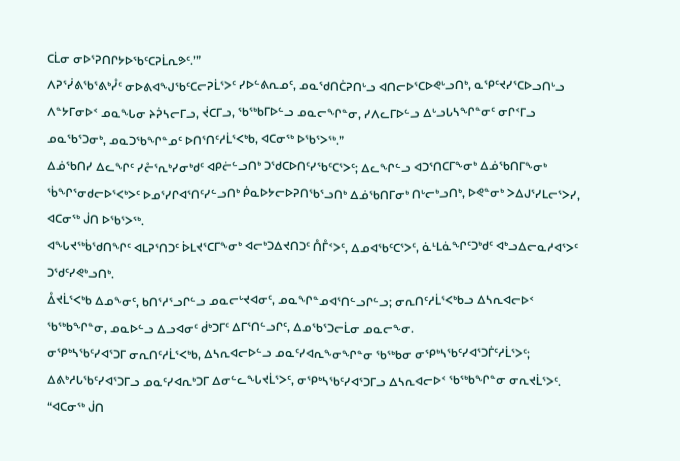ᑕᒫᓂ ᓂᐅᕐᕈᑎᒋᔭᐅᖃᑦᑕᕈᒫᕆᕗᑦ.’”
ᐱᕈᕐᓰᕕᖃᕐᕕᒃᓮᑦ ᓂᐅᕕᐊᖑᖃᑦᑕᓕᕈᒫᕐᐳᑦ ᓯᐅᓪᕕᕆᓄᑦ, ᓄᓇᖁᑎᑖᕈᑎᒡᓗ ᐊᑎᓕᐅᕐᑕᐅᕙᒡᓗᑎᒃ, ᓇᕿᑦᔪᓯᕐᑕᐅᓗᑎᒡᓗ ᐱᓐᔭᒥᓂᐅᑉ ᓄᓇᖓᓂ ᔨᕉᓴᓕᒥᓗ, ᔫᑕᒥᓗ, ᖃᖅᑲᒥᐅᓪᓗ ᓄᓇᓕᖏᓐᓂ, ᓯᐱᓚᒥᐅᓪᓗ ᐃᒡᓗᒐᓴᖏᓐᓂᑦ ᓂᒋᑉᒥᓗ ᓄᓇᖃᕐᑐᓂᒃ, ᓄᓇᑐᖃᖏᓐᓄᑦ ᐅᑎᕐᑎᑦᓱᒫᕐᐸᒃᑲ, ᐊᑕᓂᖅ ᐅᖃᕐᐳᖅ.”
ᐃᓅᖃᑎᓯ ᐃᓚᖏᑦ ᓯᓔᕐᕆᒃᓯᓂᒃᑯᑦ ᐊᑭᓖᓪᓗᑎᒃ ᑐᖁᑕᐅᑎᑦᓯᖃᑦᑕᕐᐳᑦ; ᐃᓚᖏᓪᓗ ᐊᑐᕐᑎᑕᒥᖕᓂᒃ ᐃᓅᖃᑎᒥᖕᓂᒃ ᖄᖏᕐᓂᑯᓕᐅᕐᐸᒃᐳᑦ ᐅᓄᕐᓯᒋᐊᕐᑎᑦᓯᓪᓗᑎᒃ ᑮᓇᐅᔭᓕᐅᕈᑎᖃᕐᓗᑎᒃ ᐃᓅᖃᑎᒥᓂᒃ ᑎᒡᓕᒃᓗᑎᒃ, ᐅᕙᓐᓂᒃ ᐳᐃᒍᕐᓯᒪᓕᕐᐳᓯ, ᐊᑕᓂᖅ ᒎᑎ ᐅᖃᕐᐳᖅ.
ᐊᖓᔪᖅᑳᖁᑎᖏᑦ ᐊᒪᕈᕐᑎᑐᑦ ᐆᒪᔪᕐᑕᒥᖕᓂᒃ ᐊᓕᒃᑐᐃᔪᑎᑐᑦ ᑍᒤᑉᐳᑦ, ᐃᓄᐊᖃᑦᑕᕐᐳᑦ, ᓈᒻᒪᓈᖏᑦᑐᒃᑯᑦ ᐊᒃᓗᐃᓕᓇᓱᐊᕐᐳᑦ ᑐᖁᑦᓯᕙᒃᓗᑎᒃ.
ᐂᔪᒫᕐᐸᒃᑲ ᐃᓄᖕᓂᑦ, ᑲᑎᕐᓱᕐᓗᒋᓪᓗ ᓄᓇᓕᒡᔪᐊᓂᑦ, ᓄᓇᖏᓐᓄᐊᕐᑎᓪᓗᒋᓪᓗ; ᓂᕆᑎᑦᓱᒫᕐᐸᒃᑲᓗ ᐃᓴᕆᐊᓕᐅᑉ ᖃᖅᑲᖏᓐᓂ, ᓄᓇᐅᓪᓗ ᐃᓗᐊᓂᑦ ᑰᒃᑐᒥᑦ ᐃᒥᕐᑎᓪᓗᒋᑦ, ᐃᓄᖃᕐᑐᓕᒫᓂ ᓄᓇᓕᖕᓂ.
ᓂᕿᒃᓴᖃᑦᓯᐊᕐᑐᒥ ᓂᕆᑎᑦᓱᒫᕐᐸᒃᑲ, ᐃᓴᕆᐊᓕᐅᓪᓗ ᓄᓇᑦᓯᐊᕆᖕᓂᖏᓐᓂ ᖃᖅᑲᓂ ᓂᕿᒃᓴᖃᑦᓯᐊᕐᑐᒦᑦᓱᒫᕐᐳᑦ; ᐃᕕᒃᓱᒐᖃᑦᓯᐊᕐᑐᒥᓗ ᓄᓇᑦᓯᐊᕆᒃᑐᒥ ᐃᓂᓪᓚᖓᔪᒫᕐᐳᑦ, ᓂᕿᒃᓴᖃᑦᓯᐊᕐᑐᒥᓗ ᐃᓴᕆᐊᓕᐅᑉ ᖃᖅᑲᖏᓐᓂ ᓂᕆᔪᒫᕐᐳᑦ.
“ᐊᑕᓂᖅ ᒎᑎ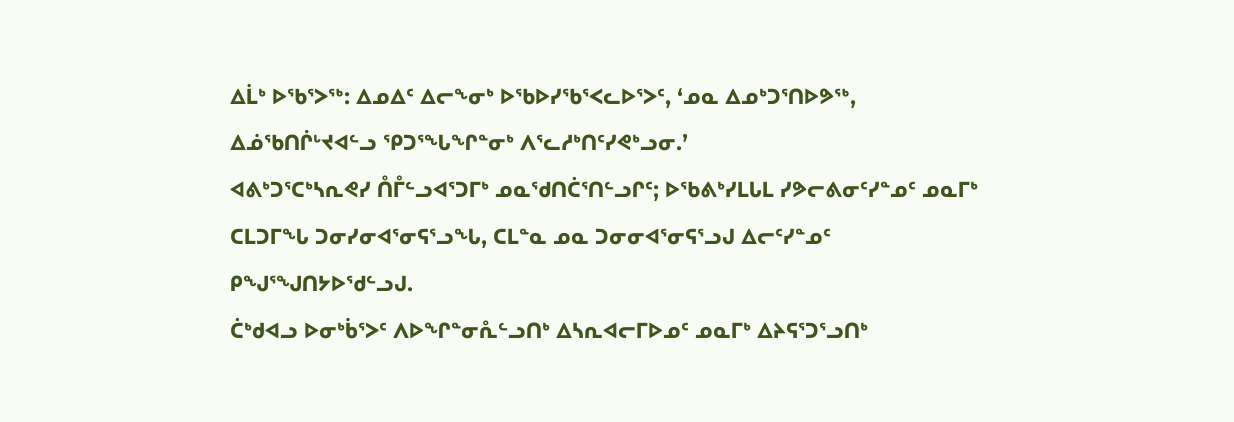ᐃᒫᒃ ᐅᖃᕐᐳᖅ: ᐃᓄᐃᑦ ᐃᓕᖕᓂᒃ ᐅᖃᐅᓯᖃᕐᐸᓚᐅᕐᐳᑦ, ‘ᓄᓇ ᐃᓄᒃᑐᕐᑎᐅᕗᖅ, ᐃᓅᖃᑎᒌᒡᔪᐊᓪᓗ ᕿᑐᕐᖓᖏᓐᓂᒃ ᐱᕐᓚᓱᒃᑎᑦᓯᕙᒃᓗᓂ.’
ᐊᕕᒃᑐᕐᑕᒃᓴᕆᕙᓯ ᑍᒤᓪᓗᐊᕐᑐᒥᒃ ᓄᓇᖁᑎᑖᕐᑎᓪᓗᒋᑦ; ᐅᖃᕕᒃᓯᒪᒐᒪ ᓯᕗᓕᕕᓂᑦᓯᓐᓄᑦ ᓄᓇᒥᒃ ᑕᒪᑐᒥᖓ ᑐᓂᓯᓂᐊᕐᓂᕋᕐᓗᖓ, ᑕᒪᓐᓇ ᓄᓇ ᑐᓂᓂᐊᕐᓂᕋᕐᓗᒍ ᐃᓕᑦᓯᓐᓄᑦ ᑭᖑᕐᖑᑎᔭᐅᖁᓪᓗᒍ.
ᑖᒃᑯᐊᓗ ᐅᓂᒃᑳᕐᐳᑦ ᐱᐅᖏᓐᓂᕅᓪᓗᑎᒃ ᐃᓴᕆᐊᓕᒥᐅᓄᑦ ᓄᓇᒥᒃ ᐃᔨᕋᕐᑐᕐᓗᑎᒃ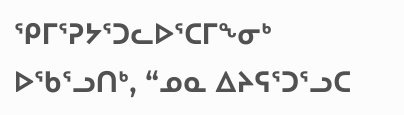ᕿᒥᕐᕈᔭᕐᑐᓚᐅᕐᑕᒥᖕᓂᒃ ᐅᖃᕐᓗᑎᒃ, “ᓄᓇ ᐃᔨᕋᕐᑐᕐᓗᑕ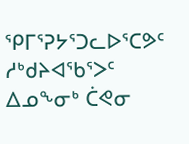ᕿᒥᕐᕈᔭᕐᑐᓚᐅᕐᑕᕗᑦ ᓱᒃᑯᔨᐊᖃᕐᐳᑦ ᐃᓄᖕᓂᒃ ᑖᕙᓂ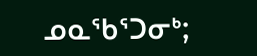ᓄᓇᖃᕐᑐᓂᒃ;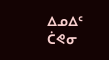ᐃᓄᐃᑦ ᑖᕙᓂ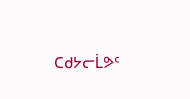ᑕᑯᔭᓕᒫᕗᑦ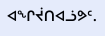ᐊᖏᔫᑎᐊᓘᕗᑦ.